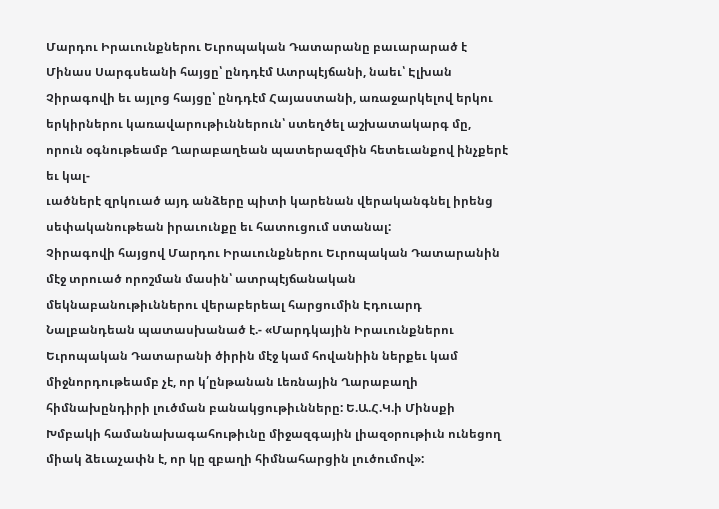Մարդու Իրաւունքներու Եւրոպական Դատարանը բաւարարած է Մինաս Սարգսեանի հայցը՝ ընդդէմ Ատրպէյճանի, նաեւ՝ Էլխան Չիրագովի եւ այլոց հայցը՝ ընդդէմ Հայաստանի, առաջարկելով երկու երկիրներու կառավարութիւններուն՝ ստեղծել աշխատակարգ մը, որուն օգնութեամբ Ղարաբաղեան պատերազմին հետեւանքով ինչքերէ եւ կալ-
ւածներէ զրկուած այդ անձերը պիտի կարենան վերականգնել իրենց սեփականութեան իրաւունքը եւ հատուցում ստանալ:
Չիրագովի հայցով Մարդու Իրաւունքներու Եւրոպական Դատարանին մէջ տրուած որոշման մասին՝ ատրպէյճանական մեկնաբանութիւններու վերաբերեալ հարցումին Էդուարդ Նալբանդեան պատասխանած է.- «Մարդկային Իրաւունքներու Եւրոպական Դատարանի ծիրին մէջ կամ հովանիին ներքեւ կամ միջնորդութեամբ չէ, որ կ՛ընթանան Լեռնային Ղարաբաղի հիմնախընդիրի լուծման բանակցութիւնները: Ե.Ա.Հ.Կ.ի Մինսքի Խմբակի համանախագահութիւնը միջազգային լիազօրութիւն ունեցող միակ ձեւաչափն է, որ կը զբաղի հիմնահարցին լուծումով»: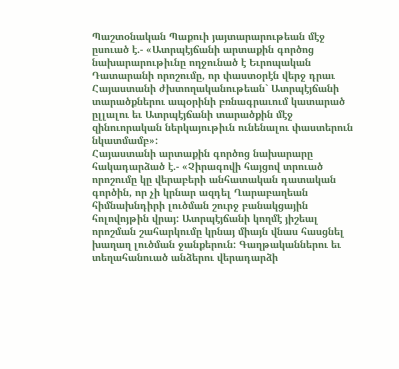Պաշտօնական Պաքուի յայտարարութեան մէջ ըսուած է.- «Ատրպէյճանի արտաքին գործոց նախարարութիւնը ողջունած է Եւրոպական Դատարանի որոշումը, որ փաստօրէն վերջ դրաւ Հայաստանի ժխտողականութեան` Ատրպէյճանի տարածքներու ապօրինի բռնագրաւում կատարած ըլլալու եւ Ատրպէյճանի տարածքին մէջ զինուորական ներկայութիւն ունենալու փաստերուն նկատմամբ»:
Հայաստանի արտաքին գործոց նախարարը հակադարձած է.- «Չիրագովի հայցով տրուած որոշումը կը վերաբերի անհատական դատական գործին, որ չի կրնար ազդել Ղարաբաղեան հիմնախնդիրի լուծման շուրջ բանակցային հոլովոյթին վրայ: Ատրպէյճանի կողմէ յիշեալ որոշման շահարկումը կրնայ միայն վնաս հասցնել խաղաղ լուծման ջանքերուն: Գաղթականներու եւ տեղահանուած անձերու վերադարձի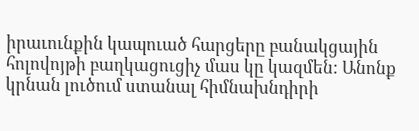իրաւունքին կապուած հարցերը բանակցային հոլովոյթի բաղկացուցիչ մաս կը կազմեն: Անոնք կրնան լուծում ստանալ հիմնախնդիրի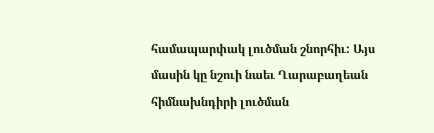համապարփակ լուծման շնորհիւ: Այս մասին կը նշուի նաեւ Ղարաբաղեան հիմնախնդիրի լուծման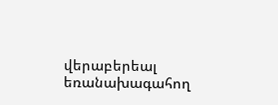վերաբերեալ եռանախագահող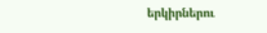երկիրներու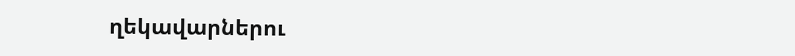ղեկավարներու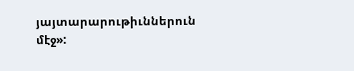յայտարարութիւններուն մէջ»: